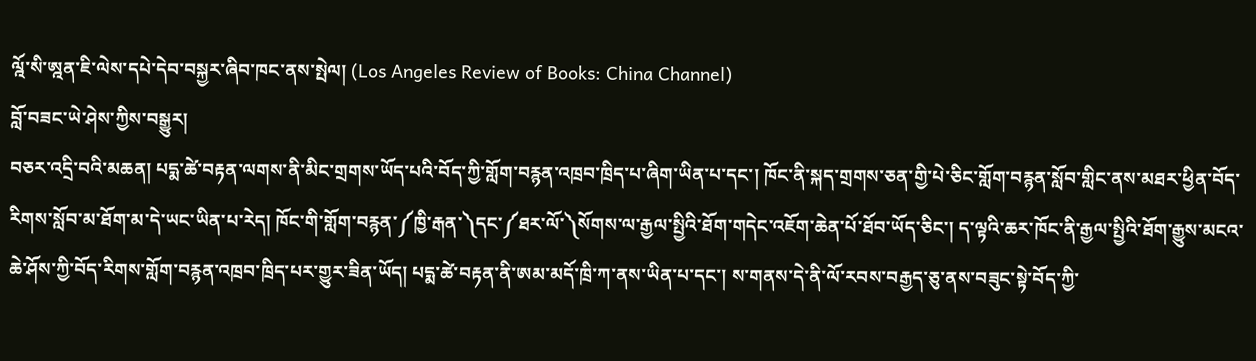ལྰོ་སི་ཨྰན་ཇི་ལེས་དཔེ་དེབ་བསྐྱར་ཞིབ་ཁང་ནས་སྤེལ། (Los Angeles Review of Books: China Channel)
བློ་བཟང་ཡེ་ཤེས་ཀྱིས་བསྒྱུར།
བཅར་འདྲི་བའི་མཆན། པདྨ་ཚེ་བརྟན་ལགས་ནི་མིང་གྲགས་ཡོད་པའི་བོད་ཀྱི་གློག་བརྙན་འཁྲབ་ཁྲིད་པ་ཞིག་ཡིན་པ་དང་། ཁོང་ནི་སྐད་གྲགས་ཅན་གྱི་པེ་ཅིང་གློག་བརྙན་སློབ་གླིང་ནས་མཐར་ཕྱིན་བོད་རིགས་སློབ་མ་ཐོག་མ་དེ་ཡང་ཡིན་པ་རེད། ཁོང་གི་གློག་བརྙན་༼ཁྱི་རྒན་༽དང་༼ཐར་ལོ་༽སོགས་ལ་རྒྱལ་སྤྱིའི་ཐོག་གདེང་འཇོག་ཆེན་པོ་ཐོབ་ཡོད་ཅིང་། ད་ལྟའི་ཆར་ཁོང་ནི་རྒྱལ་སྤྱིའི་ཐོག་རྒྱུས་མངའ་ཆེ་ཤོས་ཀྱི་བོད་རིགས་གློག་བརྙན་འཁྲབ་ཁྲིད་པར་གྱུར་ཟིན་ཡོད། པདྨ་ཚེ་བརྟན་ནི་ཨམ་མདོ་ཁྲི་ཀ་ནས་ཡིན་པ་དང་། ས་གནས་དེ་ནི་ལོ་རབས་བརྒྱད་ཅུ་ནས་བཟུང་སྟེ་བོད་ཀྱི་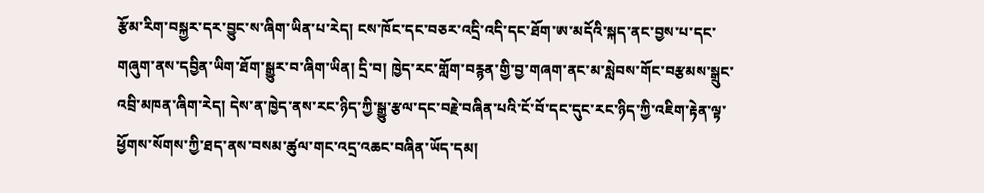རྩོམ་རིག་བསྐྱར་དར་བྱུང་ས་ཞིག་ཡིན་པ་རེད། ངས་ཁོང་དང་བཅར་འདྲི་འདི་དང་ཐོག་ཨ་མདོའི་སྐད་ནང་བྱས་པ་དང་གཞུག་ནས་དབྱིན་ཡིག་ཐོག་སྒྱུར་བ་ཞིག་ཡིན། དྲི་བ། ཁྱེད་རང་གློག་བརྙན་གྱི་བྱ་གཞག་ནང་མ་སླེབས་གོང་བརྩམས་སྒྲུང་འབྲི་མཁན་ཞིག་རེད། དེས་ན་ཁྱེད་ནས་རང་ཉིད་ཀྱི་སྒྱུ་རྩལ་དང་བརྗེ་བཞིན་པའི་ངོ་བོ་དང་དུང་རང་ཉིད་ཀྱི་འཇིག་རྟེན་ལྟ་ཕྱོགས་སོགས་ཀྱི་ཐད་ནས་བསམ་ཚུལ་གང་འདྲ་འཆང་བཞིན་ཡོད་དམ།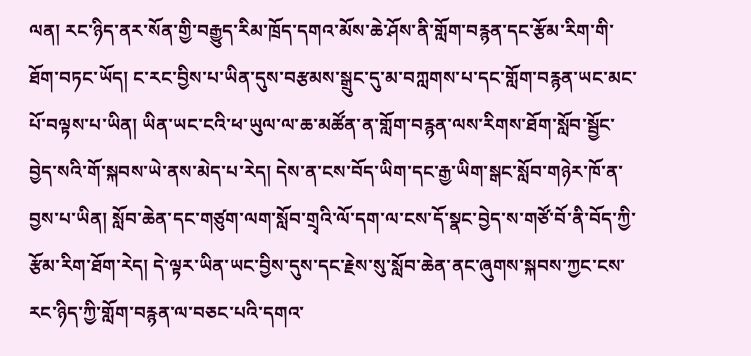ལན། རང་ཉིད་ནར་སོན་གྱི་བརྒྱུད་རིམ་ཁྲོད་དགའ་མོས་ཆེ་ཤོས་ནི་གློག་བརྙན་དང་རྩོམ་རིག་གི་ཐོག་བཏང་ཡོད། ང་རང་བྱིས་པ་ཡིན་དུས་བརྩམས་སྒྲུང་དུ་མ་བཀླགས་པ་དང་གློག་བརྙན་ཡང་མང་པོ་བལྟས་པ་ཡིན། ཡིན་ཡང་ངའི་ཕ་ཡུལ་ལ་ཆ་མཚོན་ན་གློག་བརྙན་ལས་རིགས་ཐོག་སློབ་སྦྱོང་བྱེད་སའི་གོ་སྐབས་ཡེ་ནས་མེད་པ་རེད། དེས་ན་ངས་བོད་ཡིག་དང་རྒྱ་ཡིག་སྒང་སློབ་གཉེར་ཁོ་ན་བྱས་པ་ཡིན། སློབ་ཆེན་དང་གཙུག་ལག་སློབ་གྲྭའི་ལོ་དག་ལ་ངས་དོ་སྣང་བྱེད་ས་གཙོ་བོ་ནི་བོད་ཀྱི་རྩོམ་རིག་ཐོག་རེད། དེ་ལྟར་ཡིན་ཡང་བྱིས་དུས་དང་རྗེས་སུ་སློབ་ཆེན་ནང་ཞུགས་སྐབས་ཀྱང་ངས་རང་ཉིད་ཀྱི་གློག་བརྙན་ལ་བཅང་པའི་དགའ་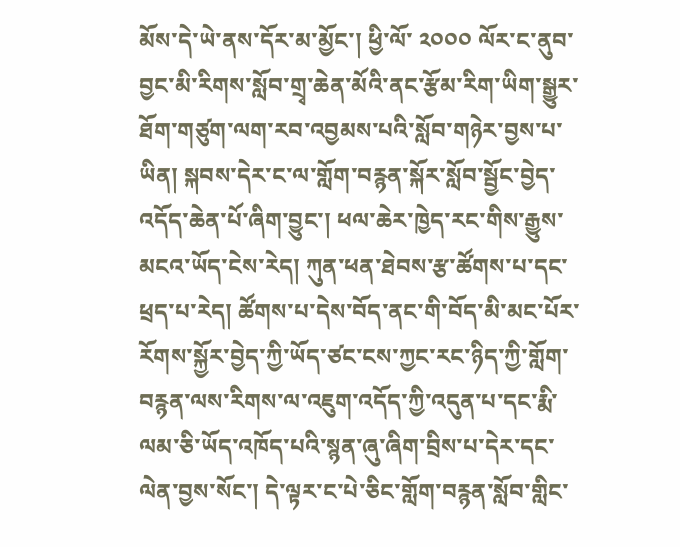མོས་དེ་ཡེ་ནས་དོར་མ་མྱོང་། ཕྱི་ལོ་ ༢༠༠༠ ལོར་ང་ནུབ་བྱང་མི་རིགས་སློབ་གྲྭ་ཆེན་མོའི་ནང་རྩོམ་རིག་ཡིག་སྒྱུར་ཐོག་གཙུག་ལག་རབ་འབྱམས་པའི་སློབ་གཉེར་བྱས་པ་ཡིན། སྐབས་དེར་ང་ལ་གློག་བརྙན་སྐོར་སློབ་སྦྱོང་བྱེད་འདོད་ཆེན་པོ་ཞིག་བྱུང་། ཕལ་ཆེར་ཁྱེད་རང་གིས་རྒྱུས་མངའ་ཡོད་ངེས་རེད། ཀུན་ཕན་ཐེབས་རྩ་ཚོགས་པ་དང་ཕྲད་པ་རེད། ཚོགས་པ་དེས་བོད་ནང་གི་བོད་མི་མང་པོར་རོགས་སྐྱོར་བྱེད་ཀྱི་ཡོད་ཙང་ངས་ཀྱང་རང་ཉིད་ཀྱི་གློག་བརྙན་ལས་རིགས་ལ་འཇུག་འདོད་ཀྱི་འདུན་པ་དང་རྨི་ལམ་ཅི་ཡོད་འཁོད་པའི་སྙན་ཞུ་ཞིག་བྲིས་པ་དེར་དང་ལེན་བྱས་སོང་། དེ་ལྟར་ང་པེ་ཅིང་གློག་བརྙན་སློབ་གླིང་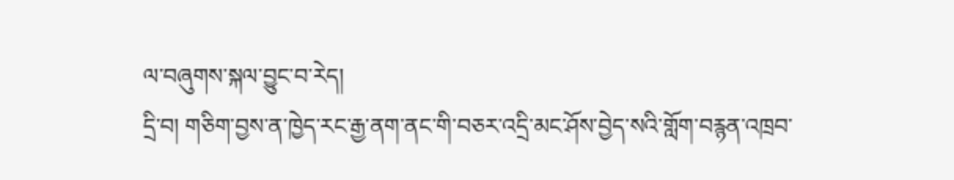ལ་བཞུགས་སྐལ་བྱུང་བ་རེད།
དྲི་བ། གཅིག་བྱས་ན་ཁྱེད་རང་རྒྱ་ནག་ནང་གི་བཅར་འདྲི་མང་ཤོས་བྱེད་སའི་གློག་བརྙན་འཁྲབ་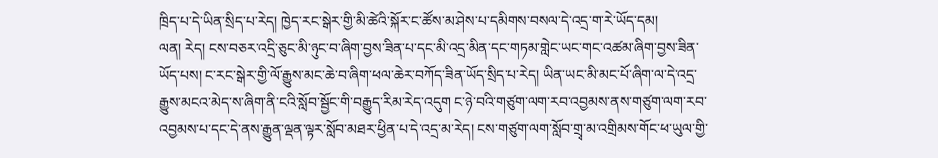ཁྲིད་པ་དེ་ཡིན་སྲིད་པ་རེད། ཁྱེད་རང་སྒེར་གྱི་མི་ཚེའི་སྐོར་ང་ཚོས་མ་ཤེས་པ་དམིགས་བསལ་དེ་འདྲ་ག་རེ་ཡོད་དམ།
ལན། རེད། ངས་བཅར་འདྲི་ཅུང་མི་ཉུང་བ་ཞིག་བྱས་ཟིན་པ་དང་མི་འདྲ་མིན་དང་གཏམ་གླེང་ཡང་གང་འཚམ་ཞིག་བྱས་ཟིན་ཡོད་པས། ང་རང་སྒེར་གྱི་ལོ་རྒྱུས་མང་ཆེ་བ་ཞིག་ཕལ་ཆེར་བཀོད་ཟིན་ཡོད་སྲིད་པ་རེད། ཡིན་ཡང་མི་མང་པོ་ཞིག་ལ་དེ་འདྲ་རྒྱུས་མངའ་མེད་ས་ཞིག་ནི་ངའི་སློབ་སྦྱོང་གི་བརྒྱུད་རིམ་རེད་འདུག ང་ཉེ་བའི་གཙུག་ལག་རབ་འབྱམས་ནས་གཙུག་ལག་རབ་འབྱམས་པ་དང་དེ་ནས་རྒྱུན་ལྡན་ལྟར་སློབ་མཐར་ཕྱིན་པ་དེ་འདྲ་མ་རེད། ངས་གཙུག་ལག་སློབ་གྲྭ་མ་འགྲིམས་གོང་ཕ་ཡུལ་གྱི་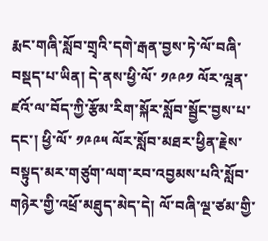རྨང་གཞི་སློབ་གྲྭའི་དགེ་རྒན་བྱས་ཏེ་ལོ་བཞི་བསྡད་པ་ཡིན། དེ་ནས་ཕྱི་ལོ་ ༡༩༩༡ ལོར་ལྰན་ཛའོ་ལ་བོད་ཀྱི་རྩོམ་རིག་སྐོར་སློབ་སྦྱོང་བྱས་པ་དང་། ཕྱི་ལོ་ ༡༩༩༥ ལོར་སློབ་མཐར་ཕྱིན་རྗེས་བསྟུད་མར་གཙུག་ལག་རབ་འབྱམས་པའི་སློབ་གཉེར་གྱི་འཕྲོ་མཐུད་མེད་དེ། ལོ་བཞི་ལྔ་ཙམ་གྱི་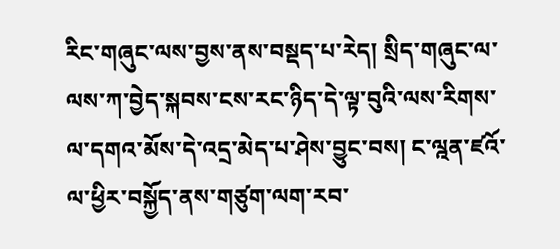རིང་གཞུང་ལས་བྱས་ནས་བསྡད་པ་རེད། སྲིད་གཞུང་ལ་ལས་ཀ་བྱེད་སྐབས་ངས་རང་ཉིད་དེ་ལྟ་བུའི་ལས་རིགས་ལ་དགའ་མོས་དེ་འདྲ་མེད་པ་ཤེས་བྱུང་བས། ང་ལྰན་ཛའོ་ལ་ཕྱིར་བསྐྱོད་ནས་གཙུག་ལག་རབ་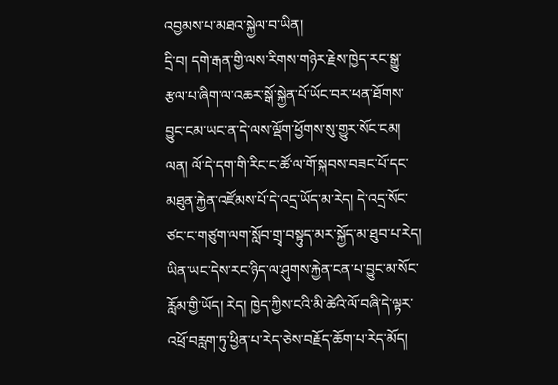འབྱམས་པ་མཐའ་སྐྱེལ་བ་ཡིན།
དྲི་བ། དགེ་རྒན་གྱི་ལས་རིགས་གཉེར་རྗེས་ཁྱེད་རང་སྒྱུ་རྩལ་པ་ཞིག་ལ་འཆར་སྒོ་སྐྱེན་པོ་ཡོང་བར་ཕན་ཐོགས་བྱུང་ངམ་ཡང་ན་དེ་ལས་ལྡོག་ཕྱོགས་སུ་གྱུར་སོང་ངམ།
ལན། ལོ་དེ་དག་གི་རིང་ང་ཚོ་ལ་གོ་སྐབས་བཟང་པོ་དང་མཐུན་རྐྱེན་འཛོམས་པོ་དེ་འདྲ་ཡོད་མ་རེད། དེ་འདྲ་སོང་ཙང་ང་གཙུག་ལག་སློབ་གྲྭ་བསྟུད་མར་སྐྱོད་མ་ཐུབ་པ་རེད། ཡིན་ཡང་དེས་རང་ཉིད་ལ་ཤུགས་རྐྱེན་ངན་པ་བྱུང་མ་སོང་རློམ་གྱི་ཡོད། རེད། ཁྱེད་ཀྱིས་ངའི་མི་ཚེའི་ལོ་བཞི་དེ་ལྟར་འཕྲོ་བརླག་ཏུ་ཕྱིན་པ་རེད་ཅེས་བརྗོད་ཆོག་པ་རེད་མོད།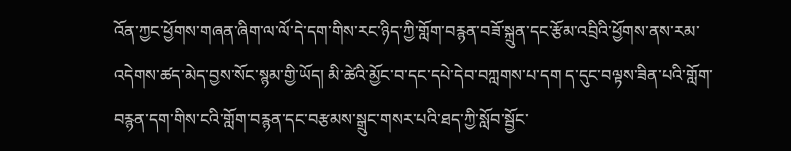འོན་ཀྱང་ཕྱོགས་གཞན་ཞིག་ལ་ལོ་དེ་དག་གིས་རང་ཉིད་ཀྱི་གློག་བརྙན་བཟོ་སྐྲུན་དང་རྩོམ་འབྲིའི་ཕྱོགས་ནས་རམ་འདེགས་ཚད་མེད་བྱས་སོང་སྙམ་གྱི་ཡོད། མི་ཚེའི་མྱོང་བ་དང་དཔེ་དེབ་བཀླགས་པ་དག ད་དུང་བལྟས་ཟིན་པའི་གློག་བརྙན་དག་གིས་ངའི་གློག་བརྙན་དང་བརྩམས་སྒྲུང་གསར་པའི་ཐད་ཀྱི་སློབ་སྦྱོང་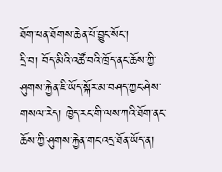ཐོག་ཕན་ཐོགས་ཆེན་པོ་བྱུང་སོང་།
དྲི་བ། བོད་མིའི་འཚོ་བའི་ཁྲོད་ནང་ཆོས་ཀྱི་ཤུགས་རྐྱེན་ཇི་ཡོད་སྐོར་མ་བཤད་ཀྱང་ཤེས་གསལ་རེད། ཁྱེད་རང་གི་ལས་ཀའི་ཐོག་ནང་ཆོས་ཀྱི་ཤུགས་རྐྱེན་གང་འདྲ་ཐོན་ཡོད་ན།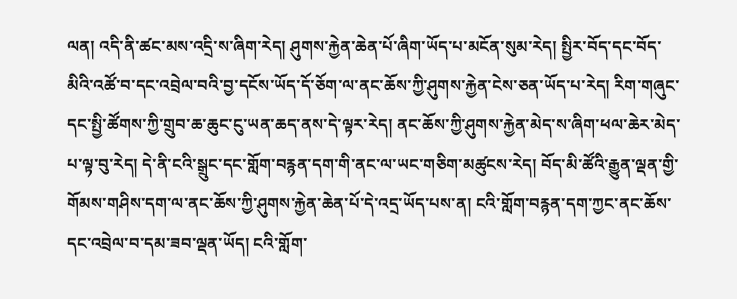ལན། འདི་ནི་ཚང་མས་འདྲི་ས་ཞིག་རེད། ཤུགས་རྐྱེན་ཆེན་པོ་ཞིག་ཡོད་པ་མངོན་སུམ་རེད། སྤྱིར་བོད་དང་བོད་མིའི་འཚོ་བ་དང་འབྲེལ་བའི་བྱ་དངོས་ཡོད་དོ་ཅོག་ལ་ནང་ཆོས་ཀྱི་ཤུགས་རྐྱེན་ངེས་ཅན་ཡོད་པ་རེད། རིག་གཞུང་དང་སྤྱི་ཚོགས་ཀྱི་གྲུབ་ཆ་ཆུང་ངུ་ཡན་ཆད་ནས་དེ་ལྟར་རེད། ནང་ཆོས་ཀྱི་ཤུགས་རྐྱེན་མེད་ས་ཞིག་ཕལ་ཆེར་མེད་པ་ལྟ་བུ་རེད། དེ་ནི་ངའི་སྒྲུང་དང་གློག་བརྙན་དག་གི་ནང་ལ་ཡང་གཅིག་མཚུངས་རེད། བོད་མི་ཚོའི་རྒྱུན་ལྡན་གྱི་གོམས་གཤིས་དག་ལ་ནང་ཆོས་ཀྱི་ཤུགས་རྐྱེན་ཆེན་པོ་དེ་འདྲ་ཡོད་པས་ན། ངའི་གློག་བརྙན་དག་ཀྱང་ནང་ཆོས་དང་འབྲེལ་བ་དམ་ཟབ་ལྡན་ཡོད། ངའི་གློག་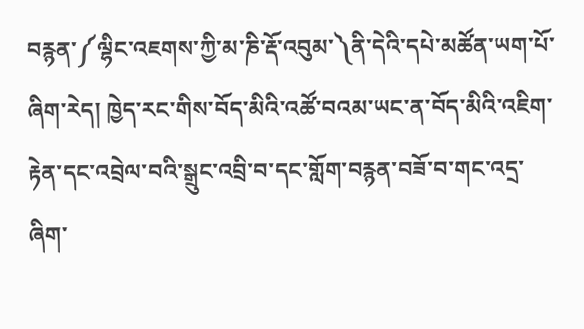བརྙན་༼ལྷིང་འཇགས་ཀྱི་མ་ཎི་རྡོ་འབུམ་༽ནི་དེའི་དཔེ་མཚོན་ཡག་པོ་ཞིག་རེད། ཁྱེད་རང་གིས་བོད་མིའི་འཚོ་བའམ་ཡང་ན་བོད་མིའི་འཇིག་རྟེན་དང་འབྲེལ་བའི་སྒྲུང་འབྲི་བ་དང་གློག་བརྙན་བཟོ་བ་གང་འདྲ་ཞིག་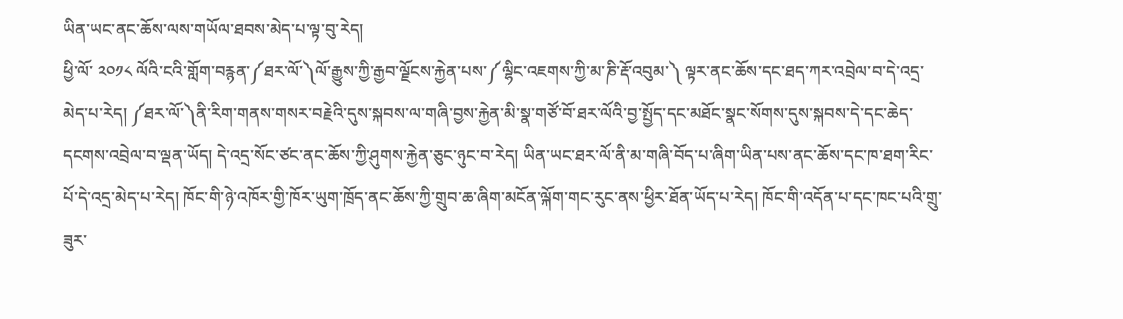ཡིན་ཡང་ནང་ཆོས་ལས་གཡོལ་ཐབས་མེད་པ་ལྟ་བུ་རེད།
ཕྱི་ལོ་ ༢༠༡༨ ལོའི་ངའི་གློག་བརྙན་༼ཐར་ལོ་༽ལོ་རྒྱུས་ཀྱི་རྒྱབ་ལྗོངས་རྐྱེན་པས་༼ལྷིང་འཇགས་ཀྱི་མ་ཎི་རྡོ་འབུམ་༽ ལྟར་ནང་ཆོས་དང་ཐད་ཀར་འབྲེལ་བ་དེ་འདྲ་མེད་པ་རེད། ༼ཐར་ལོ་༽ནི་རིག་གནས་གསར་བརྗེའི་དུས་སྐབས་ལ་གཞི་བྱས་རྐྱེན་མི་སྣ་གཙོ་བོ་ཐར་ལོའི་བྱ་སྤྱོད་དང་མཐོང་སྣང་སོགས་དུས་སྐབས་དེ་དང་ཆེད་དངགས་འབྲེལ་བ་ལྡན་ཡོད། དེ་འདྲ་སོང་ཙང་ནང་ཆོས་ཀྱི་ཤུགས་རྐྱེན་ཅུང་ཉུང་བ་རེད། ཡིན་ཡང་ཐར་ལོ་ནི་མ་གཞི་བོད་པ་ཞིག་ཡིན་པས་ནང་ཆོས་དང་ཁ་ཐག་རིང་པོ་དེ་འདྲ་མེད་པ་རེད། ཁོང་གི་ཉེ་འཁོར་གྱི་ཁོར་ཡུག་ཁྲོད་ནང་ཆོས་ཀྱི་གྲུབ་ཆ་ཞིག་མངོན་ལྐོག་གང་རུང་ནས་ཕྱིར་ཐོན་ཡོད་པ་རེད། ཁོང་གི་འདོན་པ་དང་ཁང་པའི་གྲུ་ཟུར་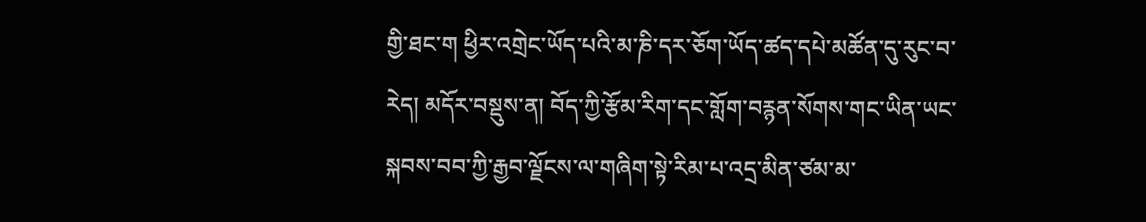གྱི་ཐང་ག ཕྱིར་འགྲེང་ཡོད་པའི་མ་ཎི་དར་ཅོག་ཡོད་ཚད་དཔེ་མཚོན་དུ་རུང་བ་རེད། མདོར་བསྡུས་ན། བོད་ཀྱི་རྩོམ་རིག་དང་གློག་བརྙན་སོགས་གང་ཡིན་ཡང་སྐབས་བབ་ཀྱི་རྒྱབ་ལྗོངས་ལ་གཞིག་སྟེ་རིམ་པ་འདྲ་མིན་ཙམ་མ་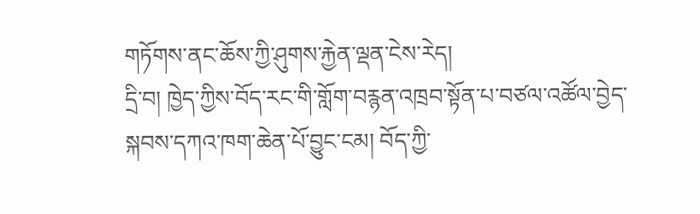གཏོགས་ནང་ཆོས་ཀྱི་ཤུགས་རྐྱེན་ལྡན་ངེས་རེད།
དྲི་བ། ཁྱེད་ཀྱིས་བོད་རང་གི་གློག་བརྙན་འཁྲབ་སྟོན་པ་བཙལ་འཚོལ་བྱེད་སྐབས་དཀའ་ཁག་ཆེན་པོ་བྱུང་ངམ། བོད་ཀྱི་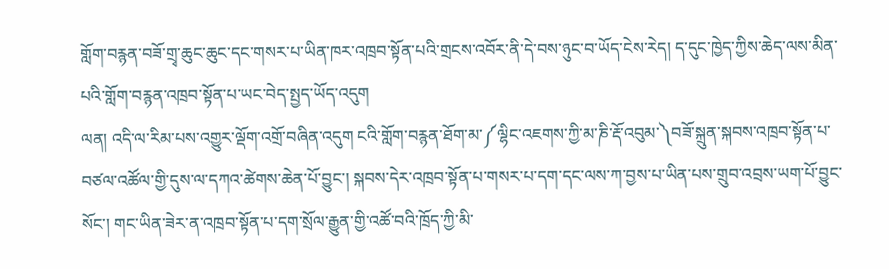གློག་བརྙན་བཟོ་གྲྭ་ཆུང་ཆུང་དང་གསར་པ་ཡིན་ཁར་འཁྲབ་སྟོན་པའི་གྲངས་འབོར་ནི་དེ་བས་ཉུང་བ་ཡོད་ངེས་རེད། ད་དུང་ཁྱེད་ཀྱིས་ཆེད་ལས་མིན་པའི་གློག་བརྙན་འཁྲབ་སྟོན་པ་ཡང་བེད་སྤྱད་ཡོད་འདུག
ལན། འདི་ལ་རིམ་པས་འགྱུར་ལྡོག་འགྲོ་བཞིན་འདུག ངའི་གློག་བརྙན་ཐོག་མ་༼ལྷིང་འཇགས་ཀྱི་མ་ཎི་རྡོ་འབུམ་༽བཟོ་སྐྲུན་སྐབས་འཁྲབ་སྟོན་པ་བཙལ་འཚོལ་གྱི་དུས་ལ་དཀའ་ཚེགས་ཆེན་པོ་བྱུང་། སྐབས་དེར་འཁྲབ་སྟོན་པ་གསར་པ་དག་དང་ལས་ཀ་བྱས་པ་ཡིན་པས་གྲུབ་འབྲས་ཡག་པོ་བྱུང་སོང་། གང་ཡིན་ཟེར་ན་འཁྲབ་སྟོན་པ་དག་སྲོལ་རྒྱུན་གྱི་འཚོ་བའི་ཁྲོད་ཀྱི་མི་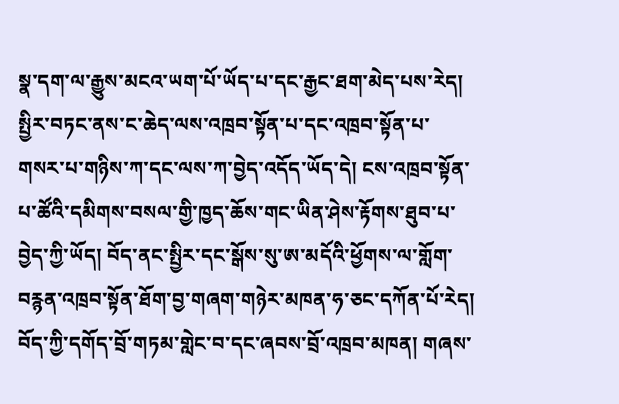སྣ་དག་ལ་རྒྱུས་མངའ་ཡག་པོ་ཡོད་པ་དང་རྒྱང་ཐག་མེད་པས་རེད། སྤྱིར་བཏང་ནས་ང་ཆེད་ལས་འཁྲབ་སྟོན་པ་དང་འཁྲབ་སྟོན་པ་གསར་པ་གཉིས་ཀ་དང་ལས་ཀ་བྱེད་འདོད་ཡོད་དེ། ངས་འཁྲབ་སྟོན་པ་ཚོའི་དམིགས་བསལ་གྱི་ཁྱད་ཆོས་གང་ཡིན་ཤེས་རྟོགས་ཐུབ་པ་བྱེད་ཀྱི་ཡོད། བོད་ནང་སྤྱིར་དང་སྒོས་སུ་ཨ་མདོའི་ཕྱོགས་ལ་གློག་བརྙན་འཁྲབ་སྟོན་ཐོག་བྱ་གཞག་གཉེར་མཁན་ཧ་ཅང་དཀོན་པོ་རེད། བོད་ཀྱི་དགོད་བྲོ་གཏམ་གླེང་བ་དང་ཞབས་བྲོ་འཁྲབ་མཁན། གཞས་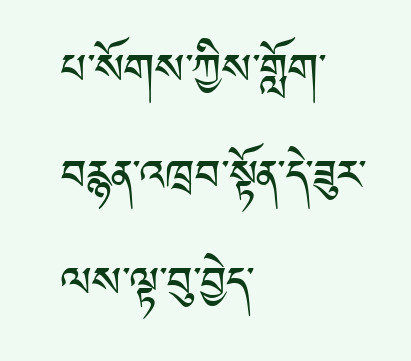པ་སོགས་ཀྱིས་གློག་བརྙན་འཁྲབ་སྟོན་དེ་ཟུར་ལས་ལྟ་བུ་བྱེད་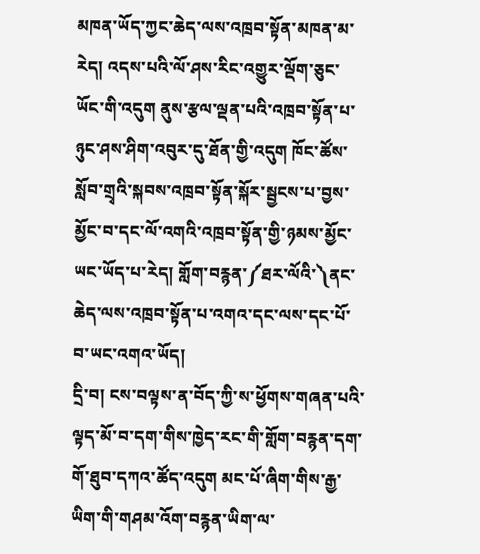མཁན་ཡོད་ཀྱང་ཆེད་ལས་འཁྲབ་སྟོན་མཁན་མ་རེད། འདས་པའི་ལོ་ཤས་རིང་འགྱུར་ལྡོག་ཅུང་ཡོང་གི་འདུག ནུས་རྩལ་ལྡན་པའི་འཁྲབ་སྟོན་པ་ཉུང་ཤས་ཤིག་འབུར་དུ་ཐོན་གྱི་འདུག ཁོང་ཚོས་སློབ་གྲྭའི་སྐབས་འཁྲབ་སྟོན་སྐོར་སྦྱངས་པ་བྱས་མྱོང་བ་དང་ལོ་འགའི་འཁྲབ་སྟོན་གྱི་ཉམས་མྱོང་ཡང་ཡོད་པ་རེད། གློག་བརྙན་༼ཐར་ལོའི་༽ནང་ཆེད་ལས་འཁྲབ་སྟོན་པ་འགའ་དང་ལས་དང་པོ་བ་ཡང་འགའ་ཡོད།
དྲི་བ། ངས་བལྟས་ན་བོད་ཀྱི་ས་ཕྱོགས་གཞན་པའི་ལྟད་མོ་བ་དག་གིས་ཁྱེད་རང་གི་གློག་བརྙན་དག་གོ་ཐུབ་དཀའ་ཚོད་འདུག མང་པོ་ཞིག་གིས་རྒྱ་ཡིག་གི་གཤམ་འོག་བརྙན་ཡིག་ལ་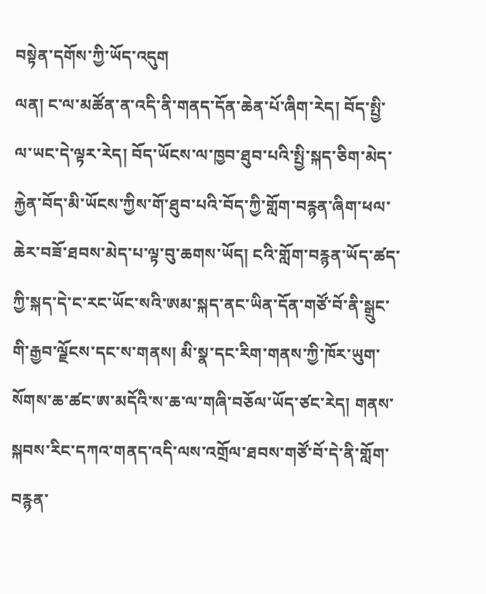བསྟེན་དགོས་ཀྱི་ཡོད་འདུག
ལན། ང་ལ་མཚོན་ན་འདི་ནི་གནད་དོན་ཆེན་པོ་ཞིག་རེད། བོད་སྤྱི་ལ་ཡང་དེ་ལྟར་རེད། བོད་ཡོངས་ལ་ཁྱབ་ཐུབ་པའི་སྤྱི་སྐད་ཅིག་མེད་རྐྱེན་བོད་མི་ཡོངས་ཀྱིས་གོ་ཐུབ་པའི་བོད་ཀྱི་གློག་བརྙན་ཞིག་ཕལ་ཆེར་བཟོ་ཐབས་མེད་པ་ལྟ་བུ་ཆགས་ཡོད། ངའི་གློག་བརྙན་ཡོད་ཚད་ཀྱི་སྐད་དེ་ང་རང་ཡོང་སའི་ཨམ་སྐད་ནང་ཡིན་དོན་གཙོ་བོ་ནི་སྒྲུང་གི་རྒྱབ་ལྗོངས་དང་ས་གནས། མི་སྣ་དང་རིག་གནས་ཀྱི་ཁོར་ཡུག་སོགས་ཆ་ཚང་ཨ་མདོའི་ས་ཆ་ལ་གཞི་བཅོལ་ཡོད་ཙང་རེད། གནས་སྐབས་རིང་དཀའ་གནད་འདི་ལས་འགྲོལ་ཐབས་གཙོ་བོ་དེ་ནི་གློག་བརྙན་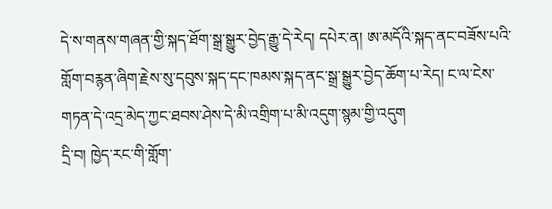དེ་ས་གནས་གཞན་གྱི་སྐད་ཐོག་སྒྲ་སྒྱུར་བྱེད་རྒྱུ་དེ་རེད། དཔེར་ན། ཨ་མདོའི་སྐད་ནང་བཟོས་པའི་གློག་བརྙན་ཞིག་རྗེས་སུ་དབུས་སྐད་དང་ཁམས་སྐད་ནང་སྒྲ་སྒྱུར་བྱེད་ཆོག་པ་རེད། ང་ལ་ངེས་གཏན་དེ་འདྲ་མེད་ཀྱང་ཐབས་ཤེས་དེ་མི་འགྲིག་པ་མི་འདུག་སྙམ་གྱི་འདུག
དྲི་བ། ཁྱེད་རང་གི་གློག་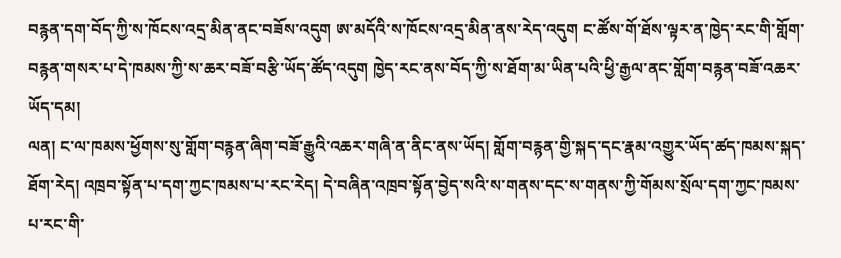བརྙན་དག་བོད་ཀྱི་ས་ཁོངས་འདྲ་མིན་ནང་བཟོས་འདུག ཨ་མདོའི་ས་ཁོངས་འདྲ་མིན་ནས་རེད་འདུག ང་ཚོས་གོ་ཐོས་ལྟར་ན་ཁྱེད་རང་གི་གློག་བརྙན་གསར་པ་དེ་ཁམས་ཀྱི་ས་ཆར་བཟོ་བརྩི་ཡོད་ཚོད་འདུག ཁྱེད་རང་ནས་བོད་ཀྱི་ས་ཐོག་མ་ཡིན་པའི་ཕྱི་རྒྱལ་ནང་གློག་བརྙན་བཟོ་འཆར་ཡོད་དམ།
ལན། ང་ལ་ཁམས་ཕྱོགས་སུ་གློག་བརྙན་ཞིག་བཟོ་རྒྱུའི་འཆར་གཞི་ན་ནིང་ནས་ཡོད། གློག་བརྙན་གྱི་སྐད་དང་རྣམ་འགྱུར་ཡོད་ཚད་ཁམས་སྐད་ཐོག་རེད། འཁྲབ་སྟོན་པ་དག་ཀྱང་ཁམས་པ་རང་རེད། དེ་བཞིན་འཁྲབ་སྟོན་བྱེད་སའི་ས་གནས་དང་ས་གནས་ཀྱི་གོམས་སྲོལ་དག་ཀྱང་ཁམས་པ་རང་གི་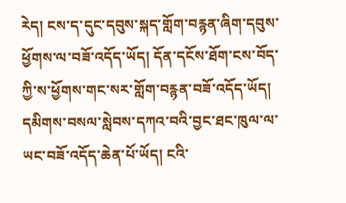རེད། ངས་ད་དུང་དབུས་སྐད་གློག་བརྙན་ཞིག་དབུས་ཕྱོགས་ལ་བཟོ་འདོད་ཡོད། དོན་དངོས་ཐོག་ངས་བོད་ཀྱི་ས་ཕྱོགས་གང་སར་གློག་བརྙན་བཟོ་འདོད་ཡོད། དམིགས་བསལ་སླེབས་དཀའ་བའི་བྱང་ཐང་ཁུལ་ལ་ཡང་བཟོ་འདོད་ཆེན་པོ་ཡོད། ངའི་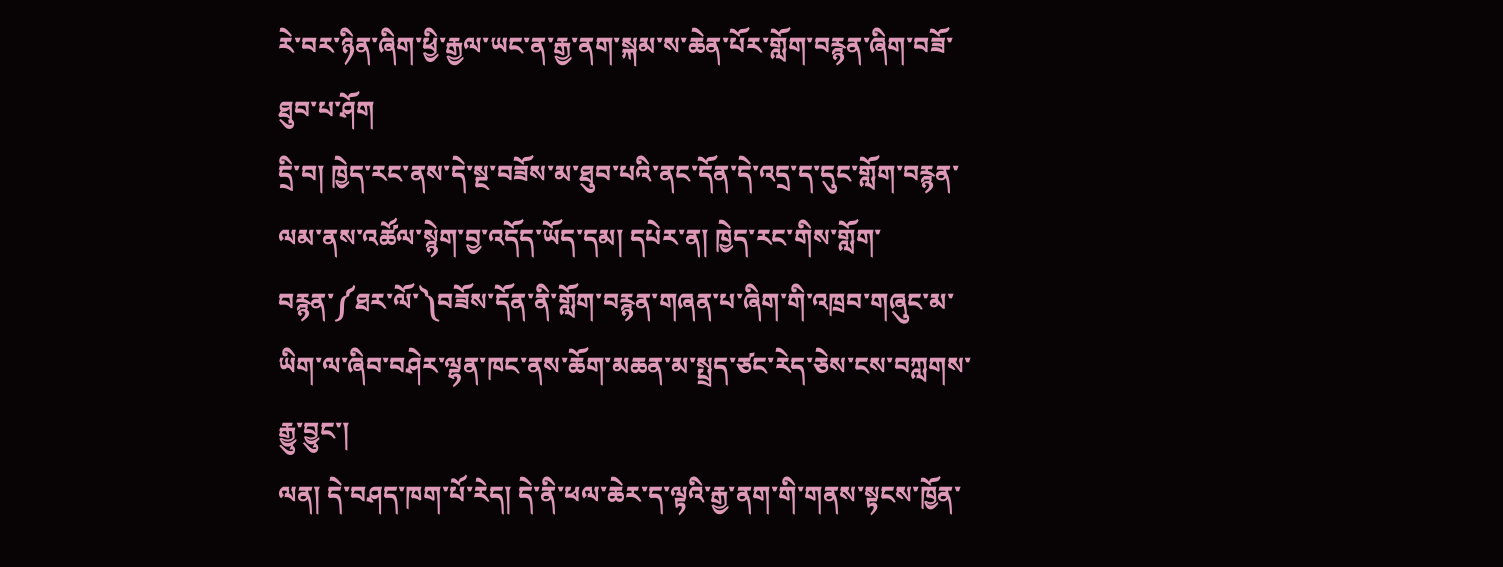རེ་བར་ཉིན་ཞིག་ཕྱི་རྒྱལ་ཡང་ན་རྒྱ་ནག་སྐམ་ས་ཆེན་པོར་གློག་བརྙན་ཞིག་བཟོ་ཐུབ་པ་ཤོག
དྲི་བ། ཁྱེད་རང་ནས་དེ་སྔ་བཟོས་མ་ཐུབ་པའི་ནང་དོན་དེ་འདྲ་ད་དུང་གློག་བརྙན་ལམ་ནས་འཚོལ་སྙེག་བྱ་འདོད་ཡོད་དམ། དཔེར་ན། ཁྱེད་རང་གིས་གློག་བརྙན་༼ཐར་ལོ་༽བཟོས་དོན་ནི་གློག་བརྙན་གཞན་པ་ཞིག་གི་འཁྲབ་གཞུང་མ་ཡིག་ལ་ཞིབ་བཤེར་ལྷན་ཁང་ནས་ཆོག་མཆན་མ་སྤྲད་ཙང་རེད་ཅེས་ངས་བཀླགས་རྒྱུ་བྱུང་།
ལན། དེ་བཤད་ཁག་པོ་རེད། དེ་ནི་ཕལ་ཆེར་ད་ལྟའི་རྒྱ་ནག་གི་གནས་སྟངས་ཁྱོན་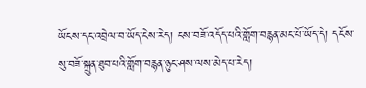ཡོངས་དང་འབྲེལ་བ་ཡོད་ངེས་རེད། ངས་བཟོ་འདོད་པའི་གློག་བརྙན་མང་པོ་ཡོད་དེ། དངོས་སུ་བཟོ་སྐྲུན་ཐུབ་པའི་གློག་བརྙན་ཉུང་ཤས་ལས་མེད་པ་རེད།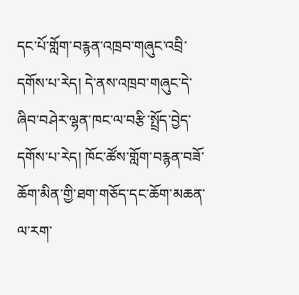དང་པོ་གློག་བརྙན་འཁྲབ་གཞུང་འབྲི་དགོས་པ་རེད། དེ་ནས་འཁྲབ་གཞུང་དེ་ཞིབ་བཤེར་ལྷན་ཁང་ལ་བརྩི་སྤྲོད་བྱེད་དགོས་པ་རེད། ཁོང་ཚོས་གློག་བརྙན་བཟོ་ཆོག་མིན་གྱི་ཐག་གཅོད་དང་ཆོག་མཆན་ལ་རག་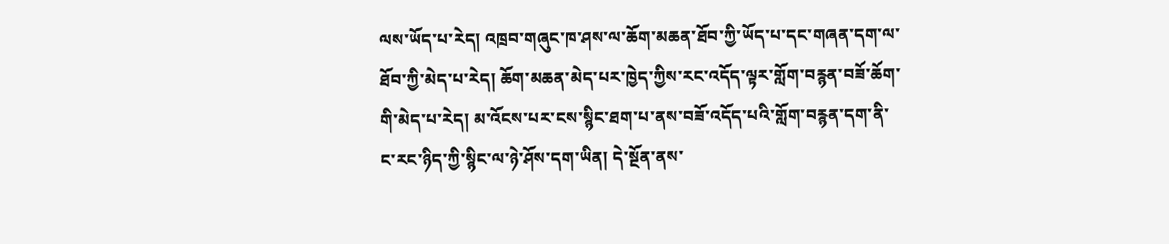ལས་ཡོད་པ་རེད། འཁྲབ་གཞུང་ཁ་ཤས་ལ་ཆོག་མཆན་ཐོབ་ཀྱི་ཡོད་པ་དང་གཞན་དག་ལ་ཐོབ་ཀྱི་མེད་པ་རེད། ཆོག་མཆན་མེད་པར་ཁྱེད་ཀྱིས་རང་འདོད་ལྟར་གློག་བརྙན་བཟོ་ཆོག་གི་མེད་པ་རེད། མ་འོངས་པར་ངས་སྙིང་ཐག་པ་ནས་བཟོ་འདོད་པའི་གློག་བརྙན་དག་ནི་ང་རང་ཉིད་ཀྱི་སྙིང་ལ་ཉེ་ཤོས་དག་ཡིན། དེ་སྔོན་ནས་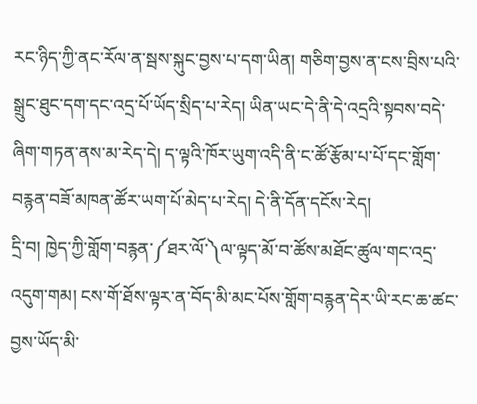རང་ཉིད་ཀྱི་ནང་རོལ་ན་སྦས་སྐུང་བྱས་པ་དག་ཡིན། གཅིག་བྱས་ན་ངས་བྲིས་པའི་སྒྲུང་ཐུང་དག་དང་འདྲ་པོ་ཡོད་སྲིད་པ་རེད། ཡིན་ཡང་དེ་ནི་དེ་འདྲའི་སྟབས་བདེ་ཞིག་གཏན་ནས་མ་རེད་དེ། ད་ལྟའི་ཁོར་ཡུག་འདི་ནི་ང་ཚོ་རྩོམ་པ་པོ་དང་གློག་བརྙན་བཟོ་མཁན་ཚོར་ཡག་པོ་མེད་པ་རེད། དེ་ནི་དོན་དངོས་རེད།
དྲི་བ། ཁྱེད་ཀྱི་གློག་བརྙན་༼ཐར་ལོ་༽ལ་ལྟད་མོ་བ་ཚོས་མཐོང་ཚུལ་གང་འདྲ་འདུག་གམ། ངས་གོ་ཐོས་ལྟར་ན་བོད་མི་མང་པོས་གློག་བརྙན་དེར་ཡི་རང་ཆ་ཚང་བྱས་ཡོད་མི་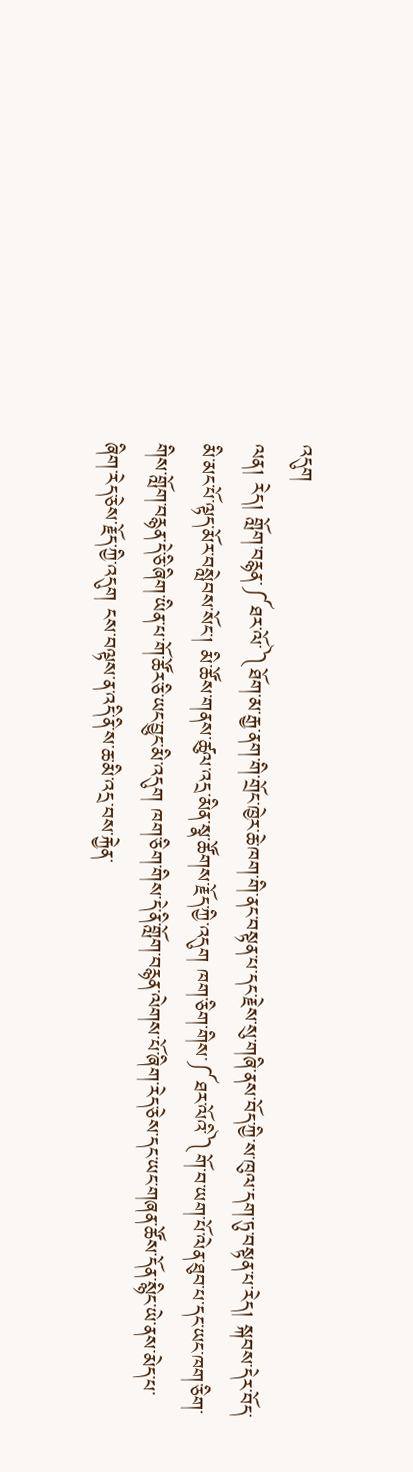འདུག
ལན། རེད། གློག་བརྙན་༼ཐར་ལོ་༽ཐོག་མ་རྒྱ་ནག་གི་གྲོང་ཁྱེར་ཆེ་ཁག་གི་ནང་བསྟན་པ་དང་རྗེས་སུ་གཞི་ནས་བོད་ཀྱི་ས་ཁུལ་དག་ཏུ་བསྟན་པ་རེད། སྐབས་དེར་བོད་མི་མང་པོ་ལྟད་མོར་བསླེབས་སོང་། མི་ཚོས་གནས་ཚུལ་འདྲ་མིན་སྣ་ཚོགས་རྗོད་ཀྱི་འདུག ཁག་ཅིག་གིས་༼ཐར་ལོའི་༽གོ་བ་ཡག་པོ་ལེན་ཐུབ་པ་དང་ཡང་ཁག་ཅིག་གིས་གློག་བརྙན་དེ་ཅི་ཞིག་ཡིན་པ་གོ་ཚོར་ཅི་ཡང་བྱུང་མི་འདུག ཁག་ཅིག་གིས་དེ་ནི་གློག་བརྙན་ལེགས་པོ་ཞིག་རེད་ཅེས་དང་ཡང་གཞན་ཚོས་དོན་སྙིང་ཡེ་ནས་མེད་པ་ཞིག་རེད་ཅེས་རྗོད་ཀྱི་འདུག ངས་བལྟས་ན་འདི་ནི་ས་ཆ་མི་འདྲ་བས་རྐྱེན་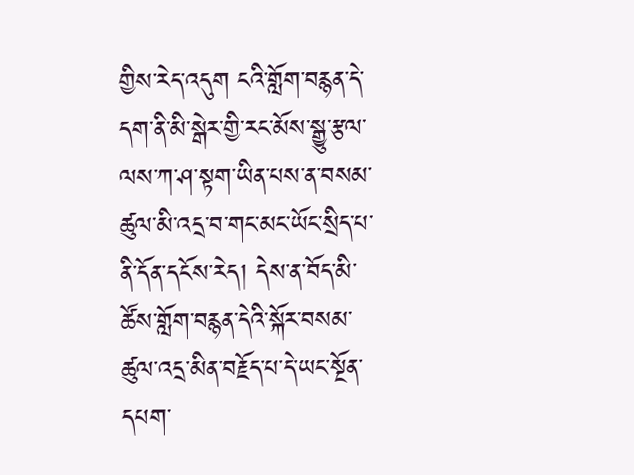གྱིས་རེད་འདུག ངའི་གློག་བརྙན་དེ་དག་ནི་མི་སྒེར་གྱི་རང་མོས་སྒྱུ་རྩལ་ལས་ཀ་ཤ་སྟག་ཡིན་པས་ན་བསམ་ཚུལ་མི་འདྲ་བ་གང་མང་ཡོང་སྲིད་པ་ནི་དོན་དངོས་རེད། དེས་ན་བོད་མི་ཚོས་གློག་བརྙན་དེའི་སྐོར་བསམ་ཚུལ་འདྲ་མིན་བརྗོད་པ་དེ་ཡང་སྔོན་དཔག་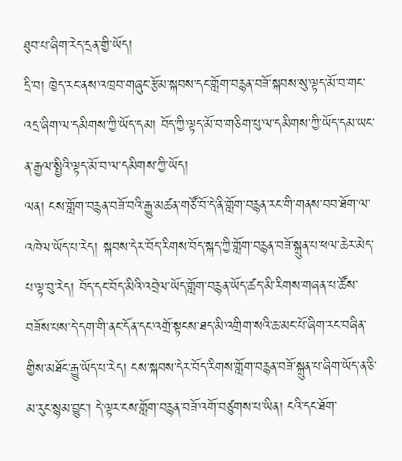ཐུབ་པ་ཞིག་རེད་དྲན་གྱི་ཡོད།
དྲི་བ། ཁྱེད་རང་ནས་འཁྲབ་གཞུང་རྩོམ་སྐབས་དང་གློག་བརྙན་བཟོ་སྐབས་སུ་ལྟད་མོ་བ་གང་འདྲ་ཞིག་ལ་དམིགས་ཀྱི་ཡོད་དམ། བོད་ཀྱི་ལྟད་མོ་བ་གཅིག་པུ་ལ་དམིགས་ཀྱི་ཡོད་དམ་ཡང་ན་རྒྱལ་སྤྱིའི་ལྟད་མོ་བ་ལ་དམིགས་ཀྱི་ཡོད།
ལན། ངས་གློག་བརྙན་བཟོ་བའི་རྒྱུ་མཚན་གཙོ་བོ་དེ་ནི་གློག་བརྙན་རང་གི་གནས་བབ་ཐོག་ལ་འཁེལ་ཡོད་པ་རེད། སྐབས་དེར་བོད་རིགས་བོད་སྐད་ཀྱི་གློག་བརྙན་བཟོ་སྐྲུན་པ་ཕལ་ཆེར་མེད་པ་ལྟ་བུ་རེད། བོད་དང་བོད་མིའི་འབྲེལ་ཡོད་གློག་བརྙན་ཡོད་ཚད་མི་རིགས་གཞན་པ་ཚོས་བཟོས་པས་དེ་དག་གི་ནང་དོན་དང་འགྲོ་སྟངས་ཐད་མི་འགྲིག་སའི་ཆ་མང་པོ་ཞིག་རང་བཞིན་གྱིས་མཐོང་རྒྱུ་ཡོད་པ་རེད། ངས་སྐབས་དེར་བོད་རིགས་གློག་བརྙན་བཟོ་སྐྲུན་པ་ཞིག་ཡོད་ན་ཅི་མ་རུང་སྙམ་བྱུང་། དེ་ལྟར་ངས་གློག་བརྙན་བཟོ་འགོ་བཙུགས་པ་ཡིན། ངའི་དང་ཐོག་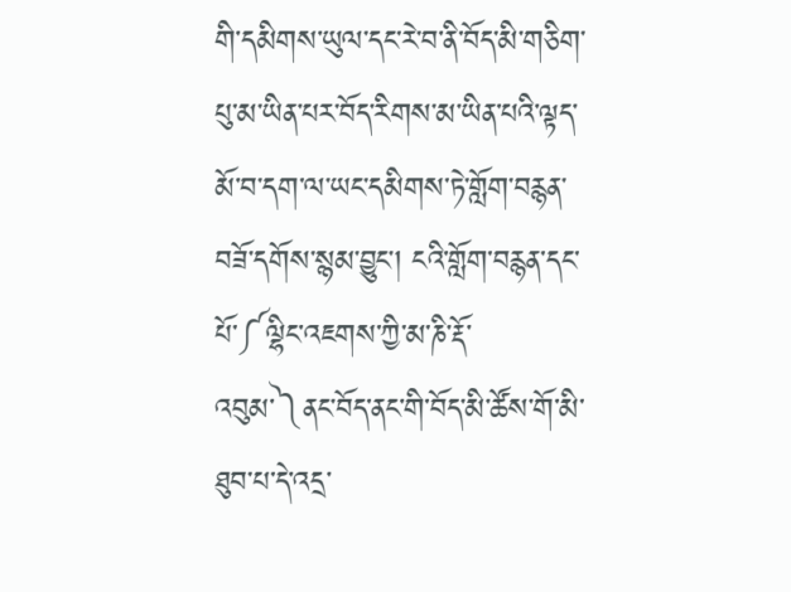གི་དམིགས་ཡུལ་དང་རེ་བ་ནི་བོད་མི་གཅིག་པུ་མ་ཡིན་པར་བོད་རིགས་མ་ཡིན་པའི་ལྟད་མོ་བ་དག་ལ་ཡང་དམིགས་ཏེ་གློག་བརྙན་བཟོ་དགོས་སྙམ་བྱུང་། ངའི་གློག་བརྙན་དང་པོ་༼ལྷིང་འཇགས་ཀྱི་མ་ཎི་རྡོ་འབུམ་༽ནང་བོད་ནང་གི་བོད་མི་ཚོས་གོ་མི་ཐུབ་པ་དེ་འདྲ་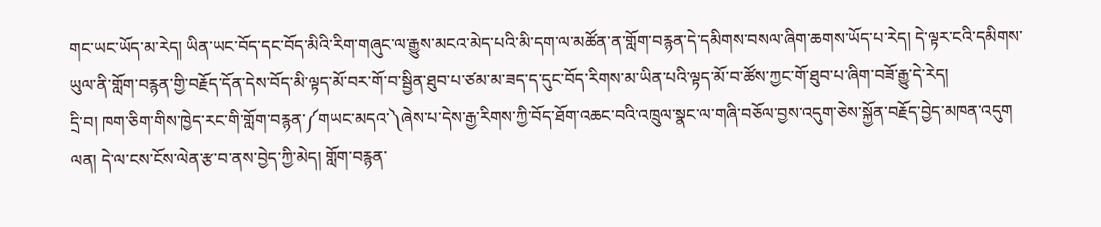གང་ཡང་ཡོད་མ་རེད། ཡིན་ཡང་བོད་དང་བོད་མིའི་རིག་གཞུང་ལ་རྒྱུས་མངའ་མེད་པའི་མི་དག་ལ་མཚོན་ན་གློག་བརྙན་དེ་དམིགས་བསལ་ཞིག་ཆགས་ཡོད་པ་རེད། དེ་ལྟར་ངའི་དམིགས་ཡུལ་ནི་གློག་བརྙན་གྱི་བརྗོད་དོན་དེས་བོད་མི་ལྟད་མོ་བར་གོ་བ་སྦྱིན་ཐུབ་པ་ཙམ་མ་ཟད་ད་དུང་བོད་རིགས་མ་ཡིན་པའི་ལྟད་མོ་བ་ཚོས་ཀྱང་གོ་ཐུབ་པ་ཞིག་བཟོ་རྒྱུ་དེ་རེད།
དྲི་བ། ཁག་ཅིག་གིས་ཁྱེད་རང་གི་གློག་བརྙན་༼གཡང་མདའ་༽ཞེས་པ་དེས་རྒྱ་རིགས་ཀྱི་བོད་ཐོག་འཆང་བའི་འཁྲུལ་སྣང་ལ་གཞི་བཅོལ་བྱས་འདུག་ཅེས་སྐྱོན་བརྗོད་བྱེད་མཁན་འདུག
ལན། དེ་ལ་ངས་ངོས་ལེན་རྩ་བ་ནས་བྱེད་ཀྱི་མེད། གློག་བརྙན་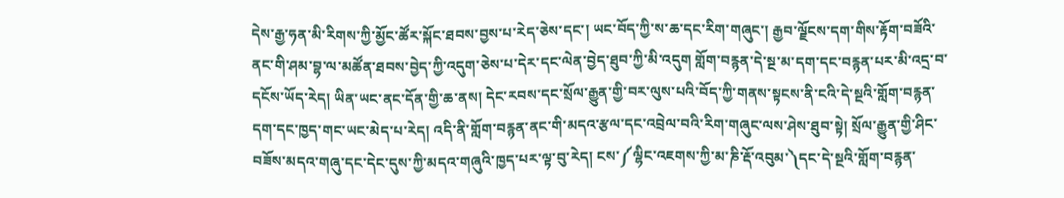དེས་རྒྱ་ཧན་མི་རིགས་ཀྱི་མྱོང་ཚོར་སྐོང་ཐབས་བྱས་པ་རེད་ཅེས་དང་། ཡང་བོད་ཀྱི་ས་ཆ་དང་རིག་གཞུང་། རྒྱབ་ལྗོངས་དག་གིས་རྟོག་བཟོའི་ནང་གི་ཤམ་བྷ་ལ་མཚོན་ཐབས་བྱེད་ཀྱི་འདུག་ཅེས་པ་དེར་དང་ལེན་བྱེད་ཐུབ་ཀྱི་མི་འདུག གློག་བརྙན་དེ་སྔ་མ་དག་དང་བརྙན་པར་མི་འདྲ་བ་དངོས་ཡོད་རེད། ཡིན་ཡང་ནང་དོན་གྱི་ཆ་ནས། དེང་རབས་དང་སྲོལ་རྒྱུན་གྱི་བར་ལུས་པའི་བོད་ཀྱི་གནས་སྟངས་ནི་ངའི་དེ་སྔའི་གློག་བརྙན་དག་དང་ཁྱད་གང་ཡང་མེད་པ་རེད། འདི་ནི་གློག་བརྙན་ནང་གི་མདའ་རྩལ་དང་འབྲེལ་བའི་རིག་གཞུང་ལས་ཤེས་ཐུབ་སྟེ། སྲོལ་རྒྱུན་གྱི་ཤིང་བཟོས་མདའ་གཞུ་དང་དེང་དུས་ཀྱི་མདའ་གཞུའི་ཁྱད་པར་ལྟ་བུ་རེད། ངས་༼ལྷིང་འཇགས་ཀྱི་མ་ཎི་རྡོ་འབུམ་༽དང་དེ་སྔའི་གློག་བརྙན་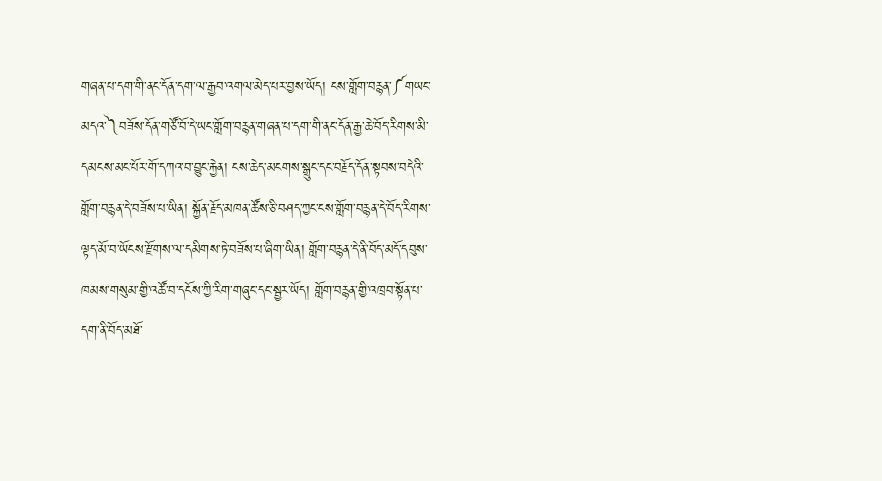གཞན་པ་དག་གི་ནང་དོན་དག་ལ་རྒྱབ་འགལ་མེད་པར་བྱས་ཡོད། ངས་གློག་བརྙན་༼གཡང་མདའ་༽བཟོས་དོན་གཙོ་བོ་དེ་ཡང་གློག་བརྙན་གཞན་པ་དག་གི་ནང་དོན་རྒྱ་ཆེ་བོད་རིགས་མི་དམངས་མང་པོར་གོ་དཀའ་བ་བྱུང་རྐྱེན། ངས་ཆེད་མངགས་སྒྲུང་དང་བརྗོད་དོན་སྟབས་བདེའི་གློག་བརྙན་དེ་བཟོས་པ་ཡིན། སྐྱོན་རྗོད་མཁན་ཚོས་ཅི་བཤད་ཀྱང་ངས་གློག་བརྙན་དེ་བོད་རིགས་ལྟད་མོ་བ་ཡོངས་རྫོགས་ལ་དམིགས་ཏེ་བཟོས་པ་ཞིག་ཡིན། གློག་བརྙན་དེ་ནི་བོད་མདོ་དབུས་ཁམས་གསུམ་གྱི་འཚོ་བ་དངོས་ཀྱི་རིག་གཞུང་དང་སྦྱར་ཡོད། གློག་བརྙན་གྱི་འཁྲབ་སྟོན་པ་དག་ནི་བོད་མཐོ་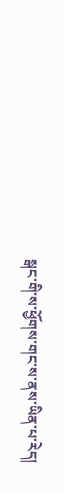སྒང་གི་ས་ཕྱོགས་གང་ས་ནས་ཡིན་པ་རེད།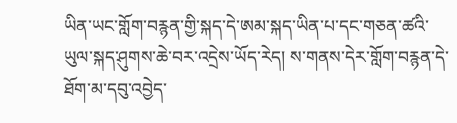ཡིན་ཡང་གློག་བརྙན་གྱི་སྐད་དེ་ཨམ་སྐད་ཡིན་པ་དང་གཅན་ཚའི་ཡུལ་སྐད་ཤུགས་ཆེ་བར་འདྲེས་ཡོད་རེད། ས་གནས་དེར་གློག་བརྙན་དེ་ཐོག་མ་དབུ་འབྱེད་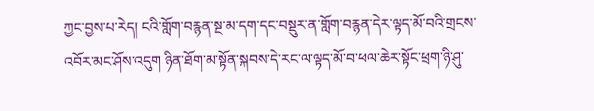ཀྱང་བྱས་པ་རེད། ངའི་གློག་བརྙན་སྔ་མ་དག་དང་བསྡུར་ན་གློག་བརྙན་དེར་ལྟད་མོ་བའི་གྲངས་འབོར་མང་ཤོས་འདུག ཉིན་ཐོག་མ་སྟོན་སྐབས་དེ་རང་ལ་ལྟད་མོ་བ་ཕལ་ཆེར་སྟོང་ཕྲག་ཉི་ཤུ་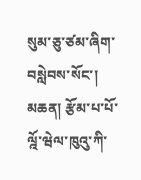སུམ་ཅུ་ཙམ་ཞིག་བསླེབས་སོང་།
མཆན། རྩོམ་པ་པོ་ལྰོ་ཝེལ་ཁུའུ་ཀི་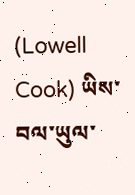(Lowell Cook) ཡིས་བལ་ཡུལ་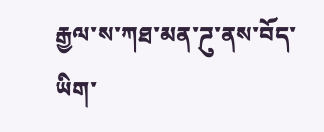རྒྱལ་ས་ཀཐ་མན་ཌུ་ནས་བོད་ཡིག་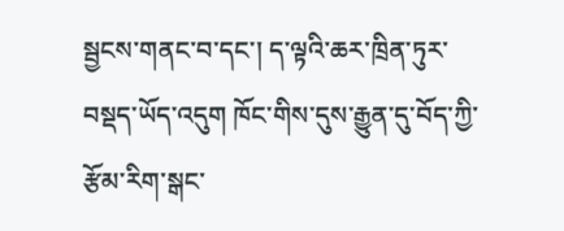སྦྱངས་གནང་བ་དང་། ད་ལྟའི་ཆར་ཁྲིན་ཏུར་བསྡད་ཡོད་འདུག ཁོང་གིས་དུས་རྒྱུན་དུ་བོད་ཀྱི་རྩོམ་རིག་སྒང་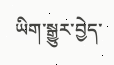ཡིག་སྒྱུར་བྱེད་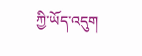ཀྱི་ཡོད་འདུག